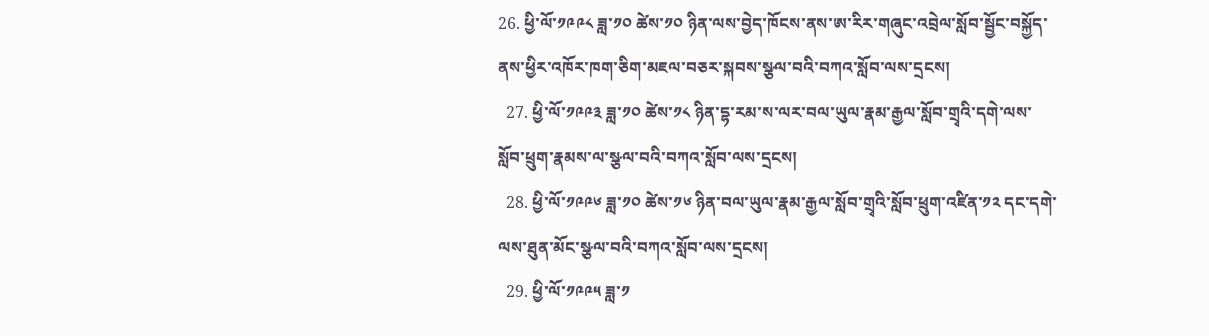26. ཕྱི་ལོ་༡༩༩༨ ཟླ་༡༠ ཚེས་༡༠ ཉིན་ལས་བྱེད་ཁོངས་ནས་ཨ་རིར་གཞུང་འབྲེལ་སློབ་སྦྱོང་བསྐྱོད་ནས་ཕྱིར་འཁོར་ཁག་ཅིག་མཇལ་བཅར་སྐབས་སྩལ་བའི་བཀའ་སློབ་ལས་དྲངས།
  27. ཕྱི་ལོ་༡༩༩༣ ཟླ་༡༠ ཚེས་༡༨ ཉིན་དྷ་རམ་ས་ལར་བལ་ཡུལ་རྣམ་རྒྱལ་སློབ་གྲྭའི་དགེ་ལས་སློབ་ཕྲུག་རྣམས་ལ་སྩལ་བའི་བཀའ་སློབ་ལས་དྲངས།
  28. ཕྱི་ལོ་༡༩༩༦ ཟླ་༡༠ ཚེས་༡༦ ཉིན་བལ་ཡུལ་རྣམ་རྒྱལ་སློབ་གྲྭའི་སློབ་ཕྲུག་འཛིན་༡༢ དང་དགེ་ལས་ཐུན་མོང་སྩལ་བའི་བཀའ་སློབ་ལས་དྲངས།
  29. ཕྱི་ལོ་༡༩༩༥ ཟླ་༡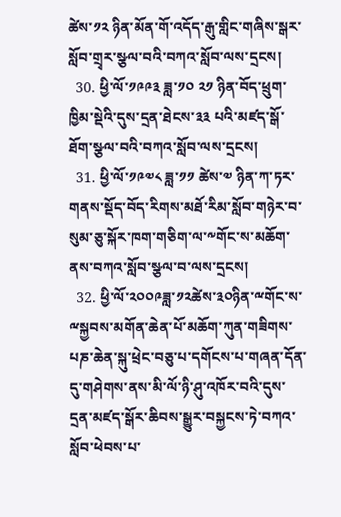ཚེས་༡༢ ཉིན་མོན་གོ་འདོད་རྒུ་གླིང་གཞིས་སྒར་སློབ་གྲྭར་སྩལ་བའི་བཀའ་སློབ་ལས་དྲངས།
  30. ཕྱི་ལོ་༡༩༩༣ ཟླ་༡༠ ༢༡ ཉིན་བོད་ཕྲུག་ཁྱིམ་སྡེའི་དུས་དྲན་ཐེངས་༣༣ པའི་མཛད་སྒོ་ཐོག་སྩལ་བའི་བཀའ་སློབ་ལས་དྲངས།
  31. ཕྱི་ལོ་༡༩༧༨ ཟླ་༡༡ ཚེས་༧ ཉིན་ཀ་ཏར་གནས་སྡོད་བོད་རིགས་མཐོ་རིམ་སློབ་གཉེར་བ་སུམ་ཅུ་སྐོར་ཁག་གཅིག་ལ་༸གོང་ས་མཆོག་ནས་བཀའ་སློབ་སྩལ་བ་ལས་དྲངས།
  32. ཕྱི་ལོ་༢༠༠༩ཟླ་༡༢ཚེས་༣༠ཉིན་ྋགོང་ས་ྋསྐྱབས་མགོན་ཆེན་པོ་མཆོག་ཀུན་གཟིགས་པཎ་ཆེན་སྐུ་ཕྲེང་བཅུ་པ་དགོངས་པ་གཞན་དོན་དུ་གཤེགས་ནས་མི་ལོ་ཉི་ཤུ་འཁོར་བའི་དུས་དྲན་མཛད་སྒོར་ཆིབས་སྒྱུར་བསྐྱངས་ཏེ་བཀའ་སློབ་ཕེབས་པ་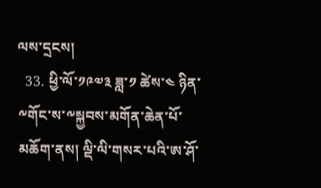ལས་དྲངས།
  33. ཕྱི་ལོ་༡༩༧༣ ཟླ་༡ ཚེས་༤ ཉིན་༸གོང་ས་༸སྐྱབས་མགོན་ཆེན་པོ་མཆོག་ནས། ལྡི་ལི་གསར་པའི་ཨ་ཤོ་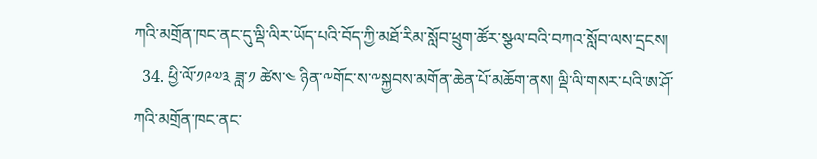ཀའི་མགྲོན་ཁང་ནང་དུ་ལྡི་ལིར་ཡོད་པའི་བོད་ཀྱི་མཐོ་རིམ་སློབ་ཕྲུག་ཚོར་སྩལ་བའི་བཀའ་སློབ་ལས་དྲངས།
  34. ཕྱི་ལོ་༡༩༧༣ ཟླ་༡ ཚེས་༤ ཉིན་༸གོང་ས་༸སྐྱབས་མགོན་ཆེན་པོ་མཆོག་ནས། ལྡི་ལི་གསར་པའི་ཨ་ཤོ་ཀའི་མགྲོན་ཁང་ནང་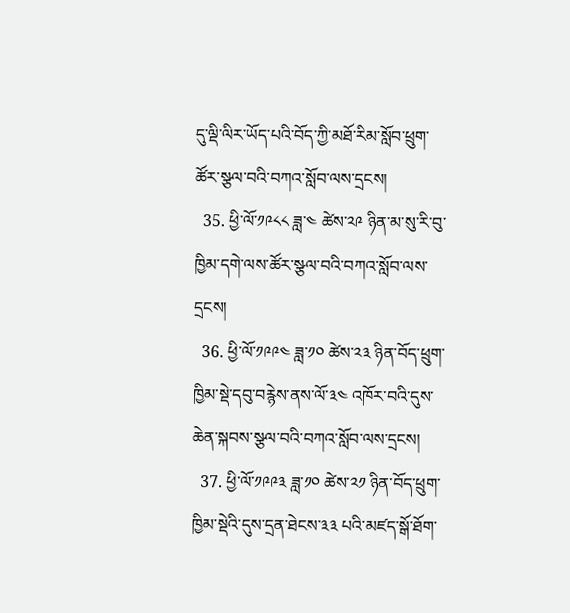དུ་ལྡི་ལིར་ཡོད་པའི་བོད་ཀྱི་མཐོ་རིམ་སློབ་ཕྲུག་ཚོར་སྩལ་བའི་བཀའ་སློབ་ལས་དྲངས།
  35. ཕྱི་ལོ་༡༩༨༨ ཟླ་༤ ཚེས་༢༩ ཉིན་མ་སུ་རི་བུ་ཁྱིམ་དགེ་ལས་ཚོར་སྩལ་བའི་བཀའ་སློབ་ལས་དྲངས།
  36. ཕྱི་ལོ་༡༩༩༤ ཟླ་༡༠ ཚེས་༢༣ ཉིན་བོད་ཕྲུག་ཁྱིམ་སྡེ་དབུ་བརྙེས་ནས་ལོ་༣༤ འཁོར་བའི་དུས་ཆེན་སྐབས་སྩལ་བའི་བཀའ་སློབ་ལས་དྲངས།
  37. ཕྱི་ལོ་༡༩༩༣ ཟླ་༡༠ ཚེས་༢༡ ཉིན་བོད་ཕྲུག་ཁྱིམ་སྡེའི་དུས་དྲན་ཐེངས་༣༣ པའི་མཛད་སྒོ་ཐོག་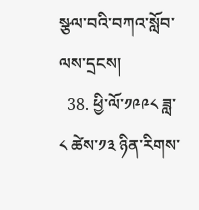སྩལ་བའི་བཀའ་སློབ་ལས་དྲངས།
  38. ཕྱི་ལོ་༡༩༩༨ ཟླ་༨ ཚེས་༡༣ ཉིན་རིགས་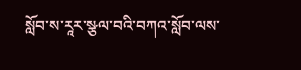སློབ་ས་རཱར་སྩལ་བའི་བཀའ་སློབ་ལས་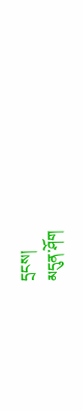དྲངས།
མདུན་ཤོག